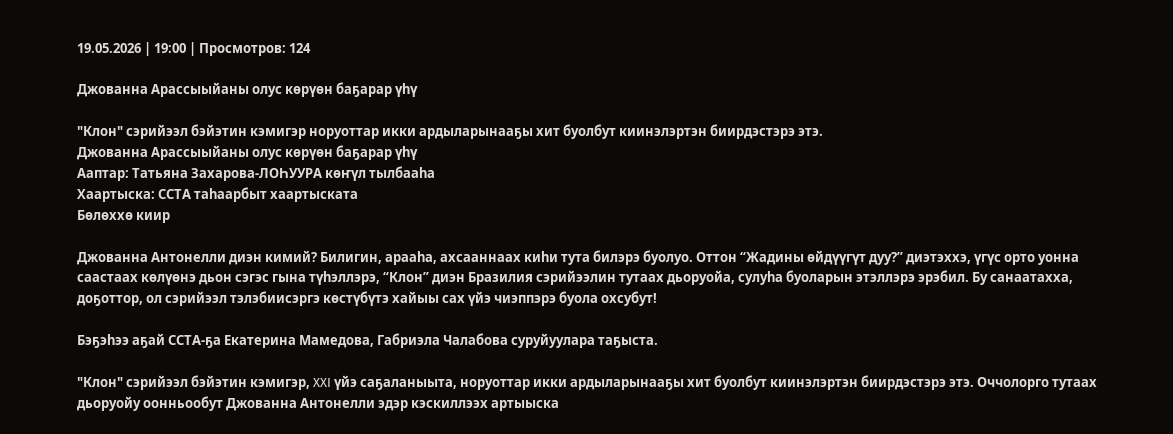19.05.2026 | 19:00 | Просмотров: 124

Джованна Арассыыйаны олус көрүөн баҕарар үһү

"Клон" сэрийээл бэйэтин кэмигэр норуоттар икки ардыларынааҕы хит буолбут киинэлэртэн биирдэстэрэ этэ.
Джованна Арассыыйаны олус көрүөн баҕарар үһү
Ааптар: Татьяна Захарова-ЛОҺУУРА көҥүл тылбааһа
Хаартыска: ССТА таһаарбыт хаартыската
Бөлөххө киир

Джованна Антонелли диэн кимий? Билигин, арааһа, ахсааннаах киһи тута билэрэ буолуо. Оттон “Жадины өйдүүгүт дуу?” диэтэххэ, үгүс орто уонна саастаах көлүөнэ дьон сэгэс гына түһэллэрэ, “Клон” диэн Бразилия сэрийээлин тутаах дьоруойа, сулуһа буоларын этэллэрэ эрэбил. Бу санаатахха, доҕоттор, ол сэрийээл тэлэбиисэргэ көстүбүтэ хайыы сах үйэ чиэппэрэ буола охсубут!

Бэҕэһээ аҕай ССТА-ҕа Екатерина Мамедова, Габриэла Чалабова суруйуулара таҕыста.

"Клон" сэрийээл бэйэтин кэмигэр, XXI үйэ саҕаланыыта, норуоттар икки ардыларынааҕы хит буолбут киинэлэртэн биирдэстэрэ этэ. Оччолорго тутаах дьоруойу оонньообут Джованна Антонелли эдэр кэскиллээх артыыска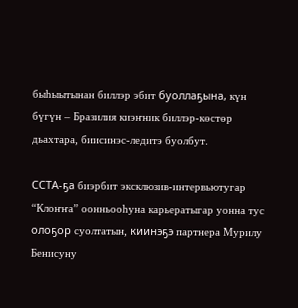быһыытынан биллэр эбит буоллаҕына, күн бүгүн – Бразилия киэҥник биллэр-көстөр дьахтара, биисинэс-ледитэ буолбут.

ССТА-ҕа биэрбит эксклюзив-интервьютугар “Клоҥҥа” оонньооһуна карьератыгар уонна тус олоҕор суолтатын, киинэҕэ партнера Мурилу Бенисуну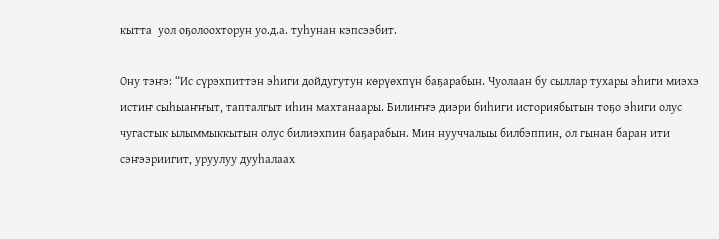кытта  уол оҕолоохторун уо.д.а. туһунан кэпсээбит.

Ону тэҥэ: “Ис сүрэхпиттэн эһиги дойдугутун көрүөхпүн баҕарабын. Чуолаан бу сыллар тухары эһиги миэхэ истиҥ сыһыаҥҥыт, тапталгыт иһин махтанаары. Билиҥҥэ диэри биһиги историябытын тоҕо эһиги олус чугастык ылыммыккытын олус билиэхпин баҕарабын. Мин нууччалыы билбэппин, ол гынан баран ити сэҥээриигит, уруулуу дууһалаах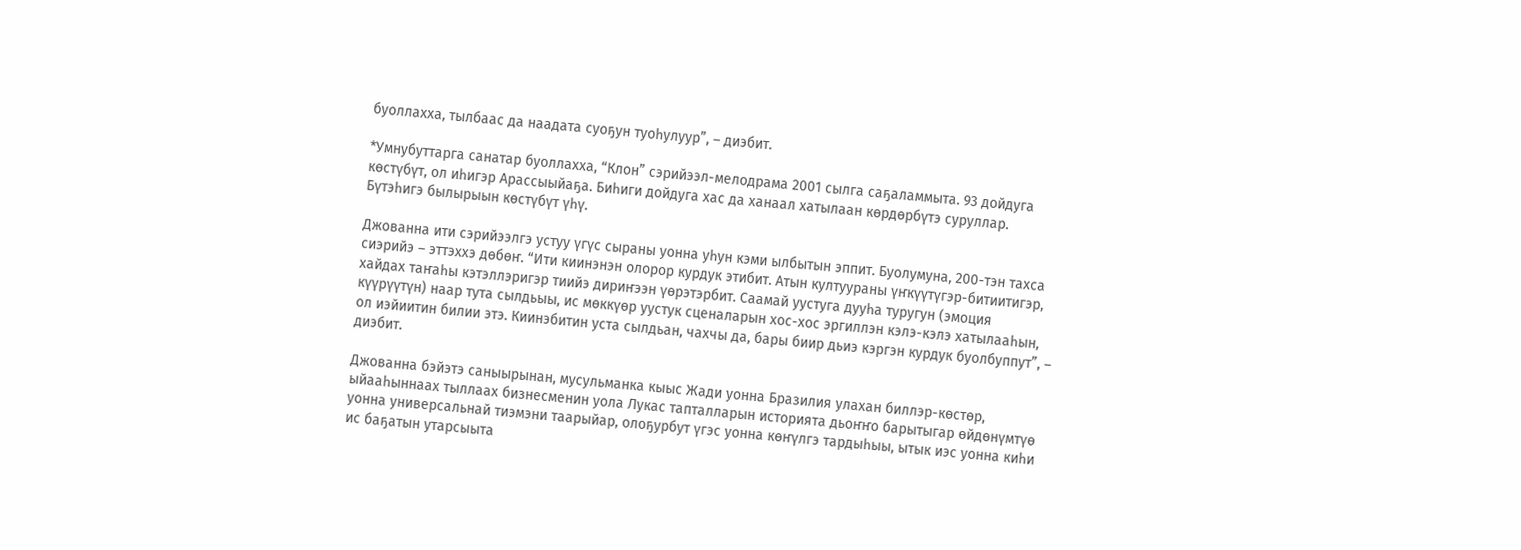буоллахха, тылбаас да наадата суоҕун туоһулуур”, – диэбит.

*Умнубуттарга санатар буоллахха, “Клон” сэрийээл-мелодрама 2001 сылга саҕаламмыта. 93 дойдуга көстүбүт, ол иһигэр Арассыыйаҕа. Биһиги дойдуга хас да ханаал хатылаан көрдөрбүтэ суруллар. Бүтэһигэ былырыын көстүбүт үһү.

Джованна ити сэрийээлгэ устуу үгүс сыраны уонна уһун кэми ылбытын эппит. Буолумуна, 200-тэн тахса сиэрийэ – эттэххэ дөбөҥ. “Ити киинэнэн олорор курдук этибит. Атын култуураны үҥкүүтүгэр-битиитигэр, хайдах таҥаһы кэтэллэригэр тиийэ дириҥээн үөрэтэрбит. Саамай уустуга дууһа туругун (эмоция күүрүүтүн) наар тута сылдьыы, ис мөккүөр уустук сценаларын хос-хос эргиллэн кэлэ-кэлэ хатылааһын, ол иэйиитин билии этэ. Киинэбитин уста сылдьан, чахчы да, бары биир дьиэ кэргэн курдук буолбуппут”, – диэбит.

Джованна бэйэтэ саныырынан, мусульманка кыыс Жади уонна Бразилия улахан биллэр-көстөр, ыйааһыннаах тыллаах бизнесменин уола Лукас тапталларын историята дьоҥҥо барытыгар өйдөнүмтүө уонна универсальнай тиэмэни таарыйар, олоҕурбут үгэс уонна көҥүлгэ тардыһыы, ытык иэс уонна киһи ис баҕатын утарсыыта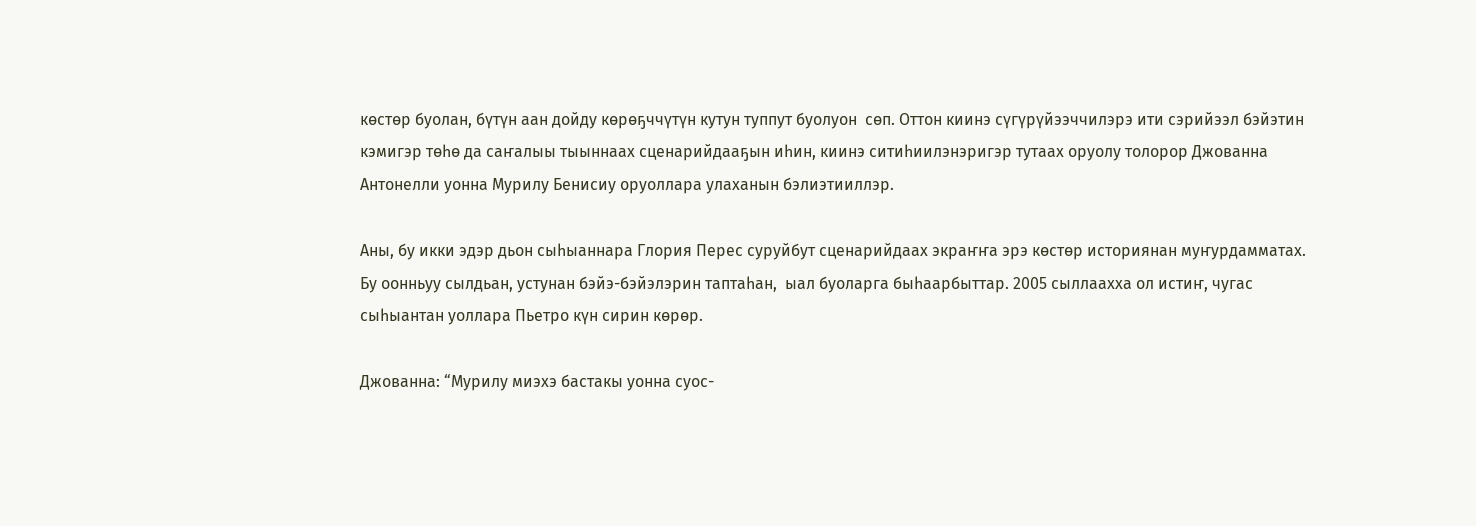көстөр буолан, бүтүн аан дойду көрөҕччүтүн кутун туппут буолуон  сөп. Оттон киинэ сүгүрүйээччилэрэ ити сэрийээл бэйэтин кэмигэр төһө да саҥалыы тыыннаах сценарийдааҕын иһин, киинэ ситиһиилэнэригэр тутаах оруолу толорор Джованна Антонелли уонна Мурилу Бенисиу оруоллара улаханын бэлиэтииллэр.

Аны, бу икки эдэр дьон сыһыаннара Глория Перес суруйбут сценарийдаах экраҥҥа эрэ көстөр историянан муҥурдамматах. Бу оонньуу сылдьан, устунан бэйэ-бэйэлэрин таптаһан,  ыал буоларга быһаарбыттар. 2005 сыллаахха ол истиҥ, чугас сыһыантан уоллара Пьетро күн сирин көрөр.

Джованна: “Мурилу миэхэ бастакы уонна суос-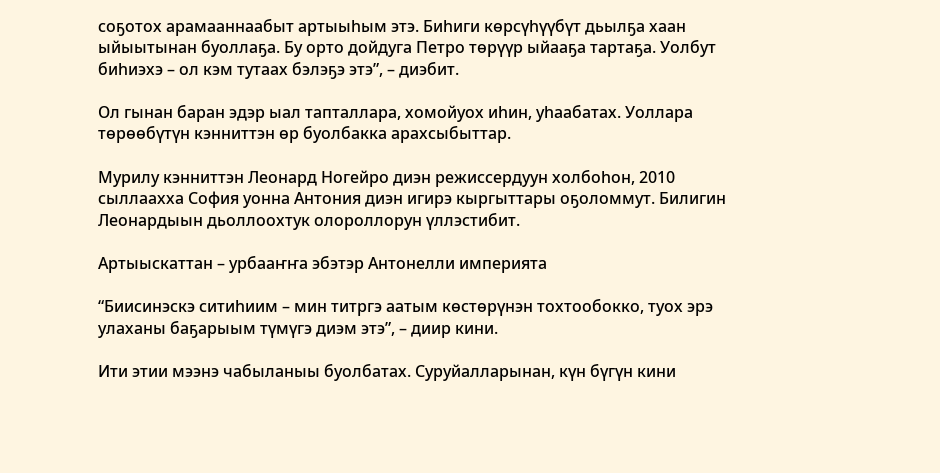соҕотох арамааннаабыт артыыһым этэ. Биһиги көрсүһүүбүт дьылҕа хаан ыйыытынан буоллаҕа. Бу орто дойдуга Петро төрүүр ыйааҕа тартаҕа. Уолбут биһиэхэ – ол кэм тутаах бэлэҕэ этэ”, – диэбит.

Ол гынан баран эдэр ыал тапталлара, хомойуох иһин, уһаабатах. Уоллара төрөөбүтүн кэнниттэн өр буолбакка арахсыбыттар.

Мурилу кэнниттэн Леонард Ногейро диэн режиссердуун холбоһон, 2010 сыллаахха София уонна Антония диэн игирэ кыргыттары оҕоломмут. Билигин Леонардыын дьоллоохтук олороллорун үллэстибит.

Артыыскаттан – урбааҥҥа эбэтэр Антонелли империята

“Биисинэскэ ситиһиим – мин титргэ аатым көстөрүнэн тохтообокко, туох эрэ улаханы баҕарыым түмүгэ диэм этэ”, – диир кини.

Ити этии мээнэ чабыланыы буолбатах. Суруйалларынан, күн бүгүн кини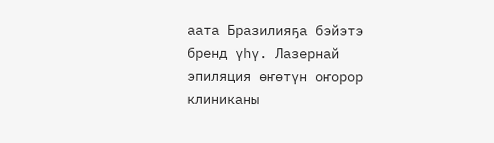аата Бразилияҕа бэйэтэ бренд үһү. Лазернай эпиляция өҥөтүн оҥорор клиниканы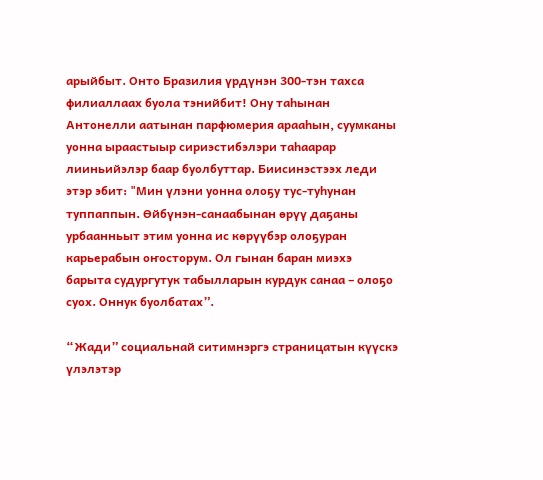арыйбыт. Онто Бразилия үрдүнэн 300-тэн тахса филиаллаах буола тэнийбит! Ону таһынан Антонелли аатынан парфюмерия арааһын, суумканы уонна ыраастыыр сириэстибэлэри таһаарар лииньийэлэр баар буолбуттар. Биисинэстээх леди этэр эбит: "Мин үлэни уонна олоҕу тус-туһунан туппаппын. Өйбүнэн-санаабынан өрүү даҕаны урбаанньыт этим уонна ис көрүүбэр олоҕуран карьерабын оҥосторум. Ол гынан баран миэхэ барыта судургутук табылларын курдук санаа – олоҕо суох. Оннук буолбатах”.

“Жади” социальнай ситимнэргэ страницатын күүскэ үлэлэтэр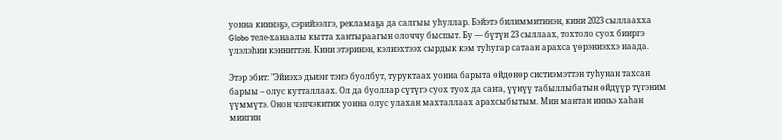уонна киинэҕэ, сэрийээлгэ, рекламаҕа да салгыы уһуллар. Бэйэтэ билиммитинэн, кини 2023 сыллаахха Globo теле-ханаалы кытта хантыраагын олоччу быспыт. Бу –– бүтүн 23 сыллаах, тохтоло суох бииргэ үлэлэһии кэнниттэн. Кини этэринэн, кэлиэхтээх сырдык кэм туһугар сатаан арахса үөрэниэххэ наада.

Этэр эбит: "Эйиэхэ дьиэҥ тэҥэ буолбут, туруктаах уонна барыта өйдөнөр систиэмэттэн туһунан тахсан барыы – олус кутталлаах. Ол да буоллар сүтүгэ суох туох да саҥа, үүнүү табыллыбатын өйдүүр түгэним үүммүтэ. Онон чэпчэкитик уонна олус улахан махталлаах арахсыбытым. Мин мантан инньэ хаһан миигин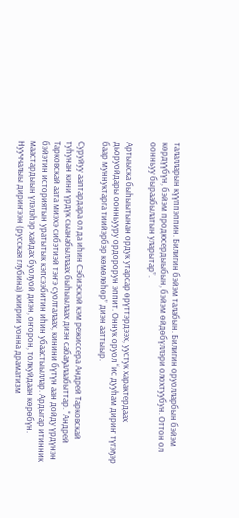талалларын күүппэппин. Билигин бэйэм талабын. Билигин оруолларбын бэйэм көрдүүбүн, бэйэм продюсердыыбын, бэйэм өйдөбүллэри олохтуубун. Оттон ол оонньуу быраабылатын уларытар”.

Артыыска быһыытынан ордук утарсар өрүттэрдээх, уустук характердаах дьоруойдары оонньууру ордорорун эппит. Оннук оруол “ис дууһам дириҥ түгэҕэр баар муннуктарга тиийэрбэр көмөлөһөр” диэн ааттыыр.

Суруйуу ааптардара ол да иһин Сэбиэскэй кэм режиссера Андрей Тарковскай туһунан кини үрдүк сыанабыллаах быһыылаах диэн сабаҕалаабыттар. "Андрей Тарковскай аата миэхэ сибэтиэй тэҥэ суолталаах, кинини бүтүн аан дойду үрдүнэн бэйэтин историятын уратытык кэпсээбитин иһин убаастыыллар. Ардыгар итинник маастардыын үлэлэһэр хайдах буолуой диэн, оҥорон, толкуйдаан көрөбүн. Нууччалыы дириҥээн (русская глубина) киирии уонна драматизм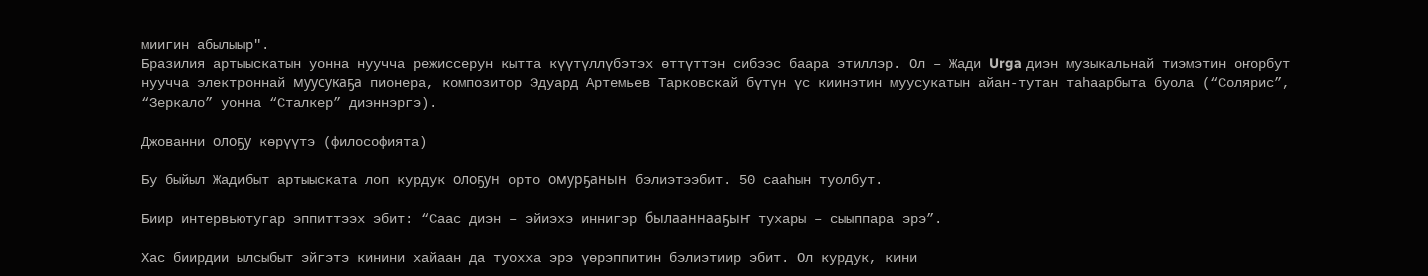миигин абылыыр".
Бразилия артыыскатын уонна нуучча режиссерун кытта күүтүллүбэтэх өттүттэн сибээс баара этиллэр. Ол – Жади Urga диэн музыкальнай тиэмэтин оҥорбут нуучча электроннай муусукаҕа пионера, композитор Эдуард Артемьев Тарковскай бүтүн үс киинэтин муусукатын айан-тутан таһаарбыта буола (“Солярис”, “Зеркало” уонна “Сталкер” диэннэргэ).

Джованни олоҕу көрүүтэ (философията)

Бу быйыл Жадибыт артыыската лоп курдук олоҕун орто омурҕанын бэлиэтээбит. 50 сааһын туолбут.

Биир интервьютугар эппиттээх эбит: “Саас диэн – эйиэхэ иннигэр былааннааҕыҥ тухары – сыыппара эрэ”.

Хас биирдии ылсыбыт эйгэтэ кинини хайаан да туохха эрэ үөрэппитин бэлиэтиир эбит. Ол курдук, кини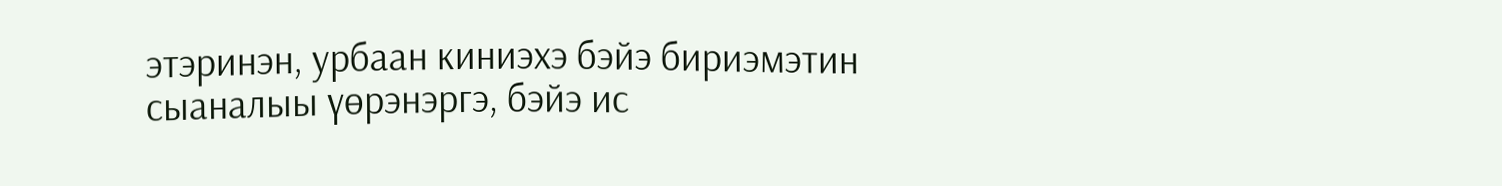этэринэн, урбаан киниэхэ бэйэ бириэмэтин сыаналыы үөрэнэргэ, бэйэ ис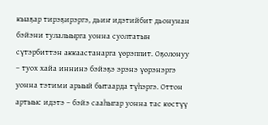кыаҕар тирэҕирэргэ, дьиҥ идэтийбит дьонунан бэйэни тулалыырга уонна суолтатын сүтэрбиттэн аккаастанарга үөрэппит. Оҕолонуу – туох хайа иннинэ бэйэҕэ эрэнэ үөрэнэргэ уонна тэтими арыый бытаарда түһэргэ. Оттон артыыс идэтэ – бэйэ сааһыгар уонна тас көстүү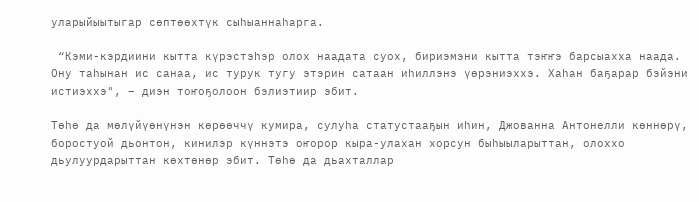уларыйыытыгар сөптөөхтүк сыһыаннаһарга.

 “Кэми-кэрдиини кытта күрэстэһэр олох наадата суох, бириэмэни кытта тэҥҥэ барсыахха наада. Ону таһынан ис санаа, ис турук тугу этэрин сатаан иһиллэнэ үөрэниэххэ. Хаһан баҕарар бэйэни истиэххэ", – диэн тоҥоҕолоон бэлиэтиир эбит.

Төһө да мөлүйүөнүнэн көрөөччү кумира, сулуһа статустааҕын иһин, Джованна Антонелли көннөрү, боростуой дьонтон, кинилэр күннэтэ оҥорор кыра-улахан хорсун быһыыларыттан, олоххо дьулуурдарыттан көхтөнөр эбит. Төһө да дьахталлар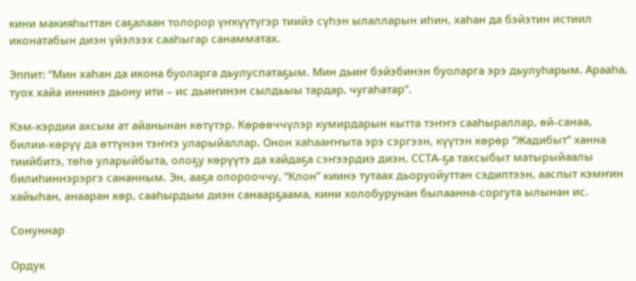кини макияһыттан саҕалаан толорор үҥкүүтүгэр тиийэ сүһэн ылалларын иһин, хаһан да бэйэтин истиил иконатабын диэн үйэлээх сааһыгар санамматах.

Эппит: “Мин хаһан да икона буоларга дьулуспатаҕым. Мин дьиҥ бэйэбинэн буоларга эрэ дьулуһарым. Арааһа, туох хайа иннинэ дьону ити – ис дьиҥинэн сылдьыы тардар, чугаһатар”.

Кэм-кэрдии ахсым ат айанынан көтүтэр. Көрөөччүлэр кумирдарын кытта тэҥҥэ сааһыраллар, өй-санаа, билии-көрүү да өттүнэн тэҥҥэ уларыйаллар. Онон хаһааҥҥыта эрэ сэргээн, күүтэн көрөр “Жадибыт” ханна тиийбитэ, төһө уларыйбыта, олоҕу көрүүтэ да хайдаҕа сэҥээрдиэ диэн, ССТА-ҕа тахсыбыт матырыйаалы билиһиннэрэргэ сананным. Эн, ааҕа олорооччу, “Клон” киинэ тутаах дьоруойуттан сэдиптээн, ааспыт кэмҥин хайыһан, анааран көр, сааһырдым диэн санаарҕаама, кини холобурунан былаанна-соргута ылынан ис.

Сонуннар

Ордук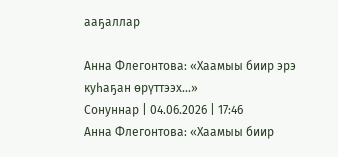ааҕаллар

Анна Флегонтова: «Хаамыы биир эрэ куһаҕан өрүттээх...»
Сонуннар | 04.06.2026 | 17:46
Анна Флегонтова: «Хаамыы биир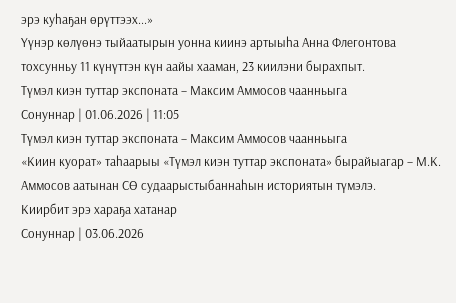эрэ куһаҕан өрүттээх...»
Үүнэр көлүөнэ тыйаатырын уонна киинэ артыыһа Анна Флегонтова тохсунньу 11 күнүттэн күн аайы хааман, 23 киилэни бырахпыт.
Түмэл киэн туттар экспоната – Максим Аммосов чаанньыга
Сонуннар | 01.06.2026 | 11:05
Түмэл киэн туттар экспоната – Максим Аммосов чаанньыга
«Киин куорат» таһаарыы «Түмэл киэн туттар экспоната» бырайыагар – М.К. Аммосов аатынан СӨ судаарыстыбаннаһын историятын түмэлэ.
Киирбит эрэ хараҕа хатанар
Сонуннар | 03.06.2026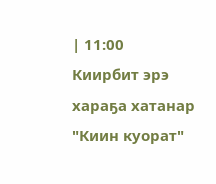| 11:00
Киирбит эрэ хараҕа хатанар
"Киин куорат"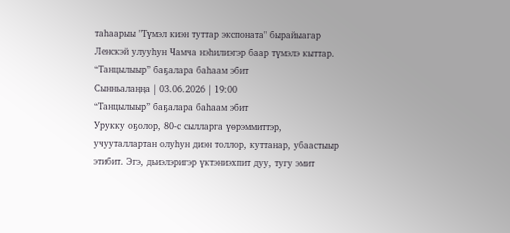таһаарыы "Түмэл киэн туттар экспоната" бырайыагар Ленскэй улууһун Чамча нэһилиэгэр баар түмэлэ кыттар.
“Танцылыыр” баҕалара баһаам эбит
Сынньалаңңа | 03.06.2026 | 19:00
“Танцылыыр” баҕалара баһаам эбит
Урукку оҕолор, 80-с сылларга үөрэммиттэр, учууталлартан олуһун диэн толлор, куттанар, убаастыыр этибит. Эгэ, дьиэлэригэр үктэниэхпит дуу, тугу эмит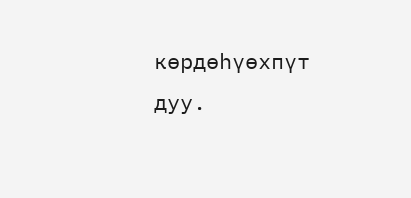көрдөһүөхпүт дуу.